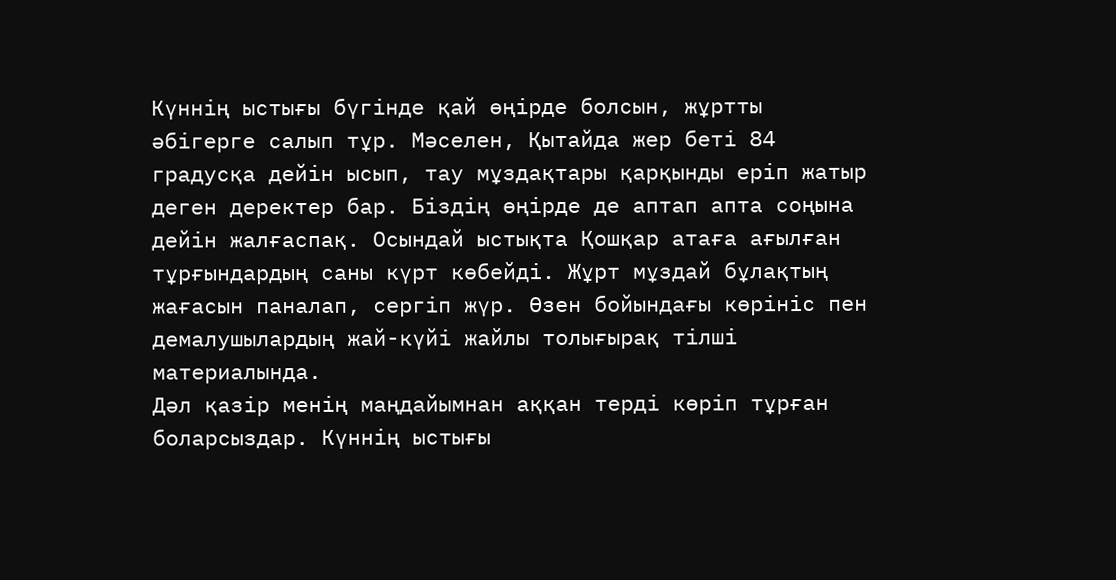Күннің ыстығы бүгінде қай өңірде болсын, жұртты әбігерге салып тұр. Мәселен, Қытайда жер беті 84 градусқа дейін ысып, тау мұздақтары қарқынды еріп жатыр деген деректер бар. Біздің өңірде де аптап апта соңына дейін жалғаспақ. Осындай ыстықта Қошқар атаға ағылған тұрғындардың саны күрт көбейді. Жұрт мұздай бұлақтың жағасын паналап, сергіп жүр. Өзен бойындағы көрініс пен демалушылардың жай-күйі жайлы толығырақ тілші материалында.
Дәл қазір менің маңдайымнан аққан терді көріп тұрған боларсыздар. Күннің ыстығы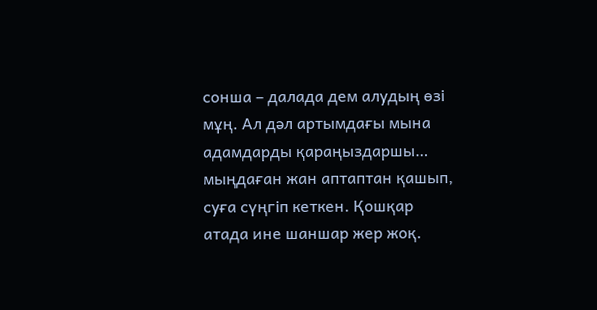сонша – далада дем алудың өзі мұң. Ал дәл артымдағы мына адамдарды қараңыздаршы… мыңдаған жан аптаптан қашып, суға сүңгіп кеткен. Қошқар атада ине шаншар жер жоқ.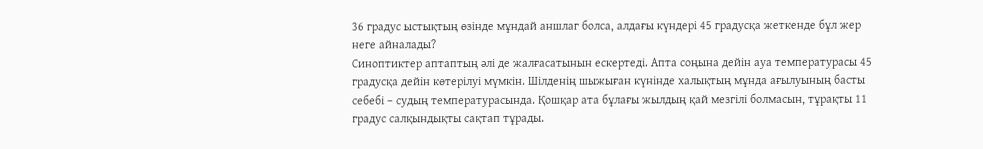36 градус ыстықтың өзінде мұндай аншлаг болса, алдағы күндері 45 градусқа жеткенде бұл жер неге айналады?
Синоптиктер аптаптың әлі де жалғасатынын ескертеді. Апта соңына дейін ауа температурасы 45 градусқа дейін көтерілуі мүмкін. Шілденің шыжыған күнінде халықтың мұнда ағылуының басты себебі – судың температурасында. Қошқар ата бұлағы жылдың қай мезгілі болмасын, тұрақты 11 градус салқындықты сақтап тұрады.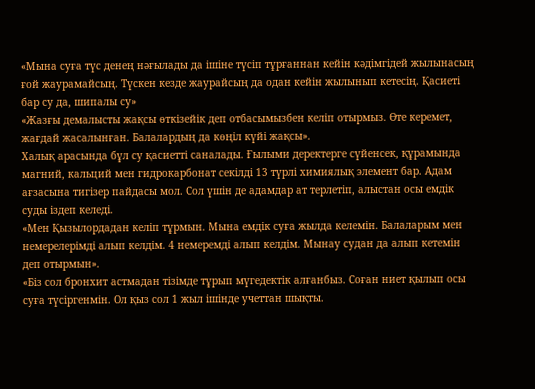«Мына суға түс денең нәғылады да ішіне түсіп тұрғаннан кейін кәдімгідей жылынасың ғой жаурамайсың. Түскен кезде жаурайсың да одан кейін жылынып кетесің. Қасиеті бар су да, шипалы су»
«Жазғы демалысты жақсы өткізейік деп отбасымызбен келіп отырмыз. Өте керемет, жағдай жасалынған. Балалардың да көңіл күйі жақсы».
Халық арасында бұл су қасиетті саналады. Ғылыми деректерге сүйенсек, құрамында магний, кальций мен гидрокарбонат секілді 13 түрлі химиялық элемент бар. Адам ағзасына тигізер пайдасы мол. Сол үшін де адамдар ат терлетіп, алыстан осы емдік суды іздеп келеді.
«Мен Қызылордадан келіп тұрмын. Мына емдік суға жылда келемін. Балаларым мен немерелерімді алып келдім. 4 немеремді алып келдім. Мынау судан да алып кетемін деп отырмын».
«Біз сол бронхит астмадан тізімде тұрып мүгедектік алғанбыз. Соған ниет қылып осы суға түсіргенмін. Ол қыз сол 1 жыл ішінде учеттан шықты.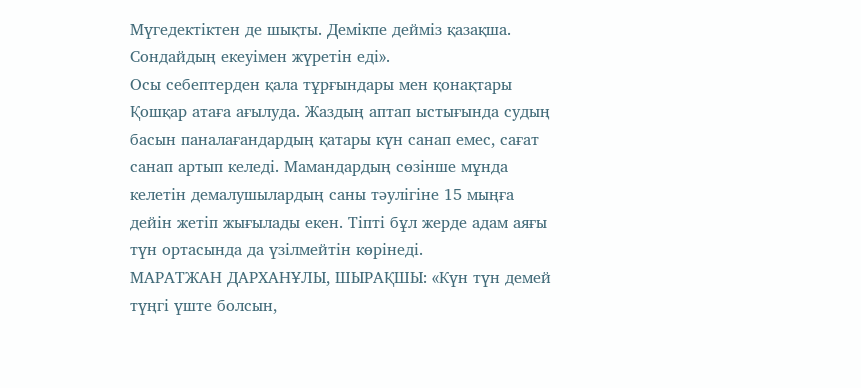Мүгедектіктен де шықты. Демікпе дейміз қазақша. Сондайдың екеуімен жүретін еді».
Осы себептерден қала тұрғындары мен қонақтары Қошқар атаға ағылуда. Жаздың аптап ыстығында судың басын паналағандардың қатары күн санап емес, сағат санап артып келеді. Мамандардың сөзінше мұнда келетін демалушылардың саны тәулігіне 15 мыңға дейін жетіп жығылады екен. Тіпті бұл жерде адам аяғы түн ортасында да үзілмейтін көрінеді.
МАРАТЖАН ДАРХАНҰЛЫ, ШЫРАҚШЫ: «Күн түн демей түңгі үште болсын,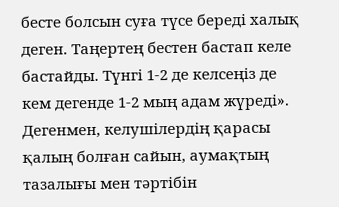бесте болсын суға түсе береді халық деген. Таңертең бестен бастап келе бастайды. Түнгі 1-2 де келсеңіз де кем дегенде 1-2 мың адам жүреді».
Дегенмен, келушілердің қарасы қалың болған сайын, аумақтың тазалығы мен тәртібін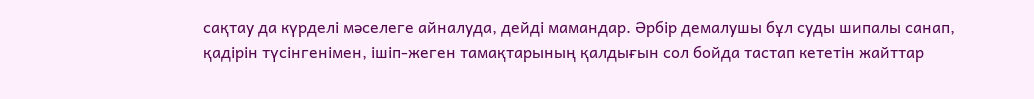сақтау да күрделі мәселеге айналуда, дейді мамандар. Әрбір демалушы бұл суды шипалы санап, қадірін түсінгенімен, ішіп-жеген тамақтарының қалдығын сол бойда тастап кететін жайттар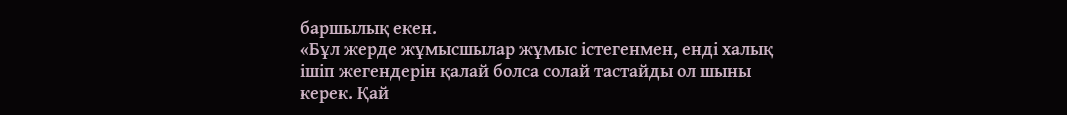баршылық екен.
«Бұл жерде жұмысшылар жұмыс істегенмен, енді халық ішіп жегендерін қалай болса солай тастайды ол шыны керек. Қай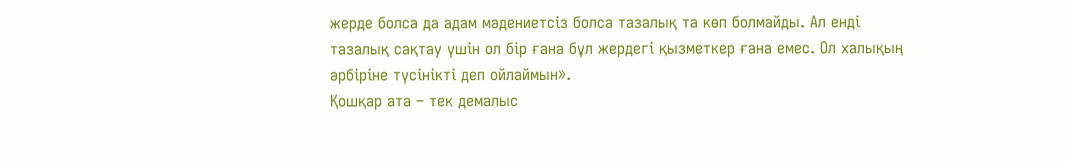жерде болса да адам мәдениетсіз болса тазалық та көп болмайды. Ал енді тазалық сақтау үшін ол бір ғана бұл жердегі қызметкер ғана емес. Ол халықың әрбіріне түсінікті деп ойлаймын».
Қошқар ата – тек демалыс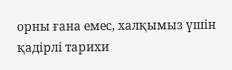орны ғана емес, халқымыз үшін қадірлі тарихи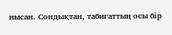нысан. Сондықтан, табиғаттың осы бір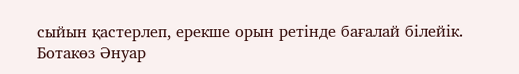сыйын қастерлеп, ерекше орын ретінде бағалай білейік.
Ботакөз Әнуар